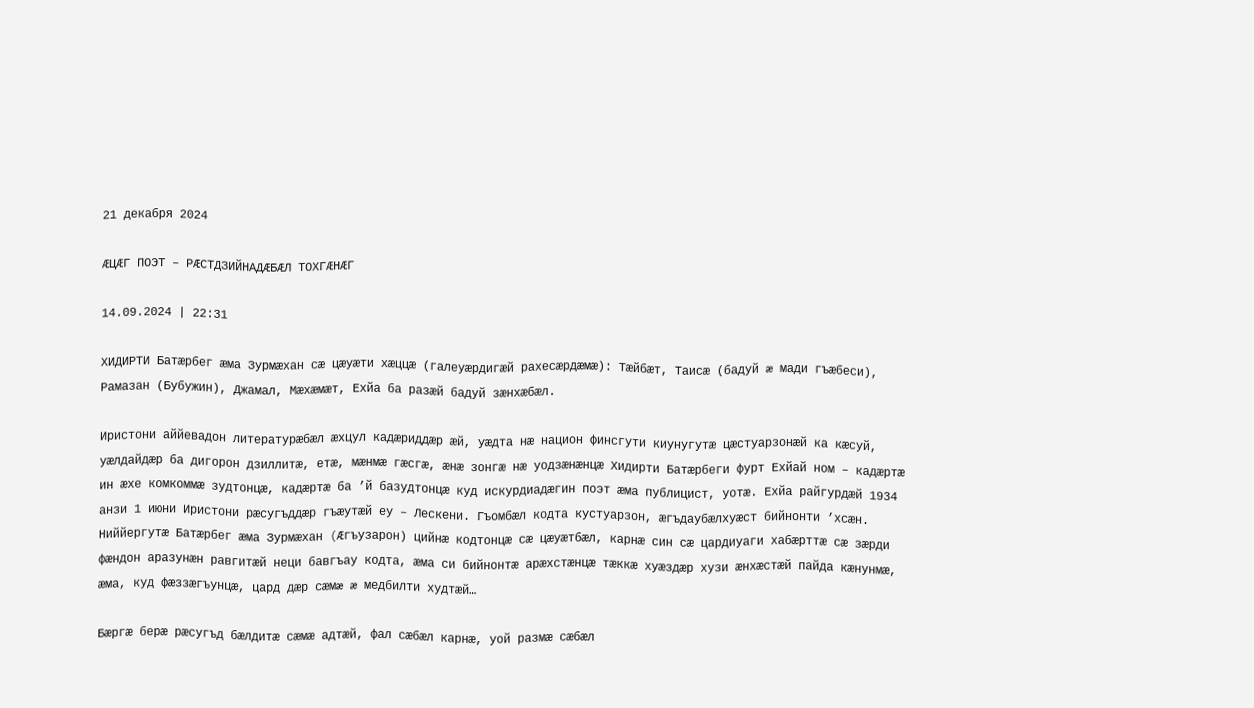21 декабря 2024

ÆЦÆГ ПОЭТ – РÆСТДЗИЙНАДÆБÆЛ ТОХГÆНÆГ

14.09.2024 | 22:31

ХИДИРТИ Батæрбег æма Зурмæхан сæ цæуæти хæццæ (галеуæрдигæй рахесæрдæмæ): Тæйбæт, Таисæ (бадуй æ мади гъæбеси), Рамазан (Бубужин), Джамал, Мæхæмæт, Ехйа ба разæй бадуй зæнхæбæл.

Иристони аййевадон литературæбæл æхцул кадæриддæр æй, уæдта нæ национ финсгути киунугутæ цæстуарзонæй ка кæсуй, уæлдайдæр ба дигорон дзиллитæ, етæ, мæнмæ гæсгæ, æнæ зонгæ нæ уодзæнæнцæ Хидирти Батæрбеги фурт Ехйай ном – кадæртæ ин æхе комкоммæ зудтонцæ, кадæртæ ба ’й базудтонцæ куд искурдиадæгин поэт æма публицист, уотæ. Ехйа райгурдæй 1934 анзи 1 июни Иристони рæсугъддæр гъæутæй еу – Лескени. Гъомбæл кодта кустуарзон, æгъдаубæлхуæст бийнонти ’хсæн. Ниййергутæ Батæрбег æма Зурмæхан (Æгъузарон) цийнæ кодтонцæ сæ цæуæтбæл, карнæ син сæ цардиуаги хабæрттæ сæ зæрди фæндон аразунæн равгитæй неци бавгъау кодта, æма си бийнонтæ арæхстæнцæ тæккæ хуæздæр хузи æнхæстæй пайда кæнунмæ, æма, куд фæззæгъунцæ, цард дæр сæмæ æ медбилти худтæй…

Бæргæ берæ рæсугъд бæлдитæ сæмæ адтæй, фал сæбæл карнæ, уой размæ сæбæл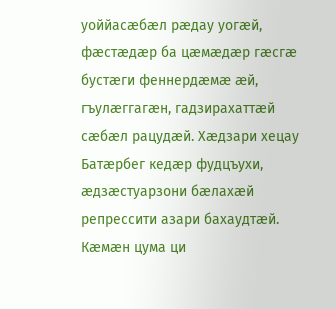уоййасæбæл рæдау уогæй, фæстæдæр ба цæмæдæр гæсгæ бустæги феннердæмæ æй, гъулæггагæн, гадзирахаттæй сæбæл рацудæй. Хæдзари хецау Батæрбег кедæр фудцъухи, æдзæстуарзони бæлахæй репрессити азари бахаудтæй. Кæмæн цума ци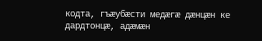кодта, гъæубæсти медæгæ дæнцæн ке дардтонцæ, адæмæн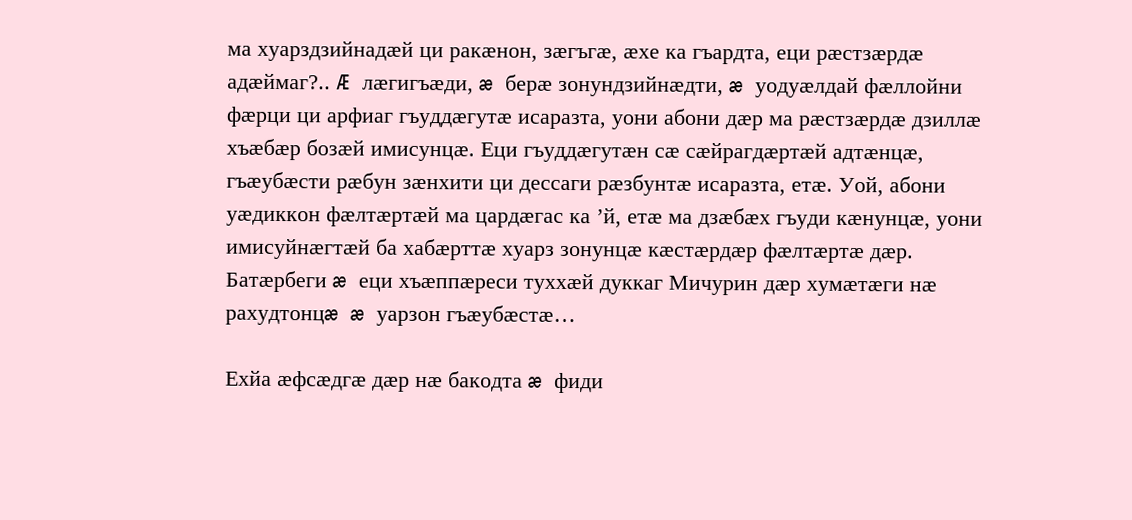ма хуарздзийнадæй ци ракæнон, зæгъгæ, æхе ка гъардта, еци рæстзæрдæ адæймаг?.. Æ лæгигъæди, æ берæ зонундзийнæдти, æ уодуæлдай фæллойни фæрци ци арфиаг гъуддæгутæ исаразта, уони абони дæр ма рæстзæрдæ дзиллæ хъæбæр бозæй имисунцæ. Еци гъуддæгутæн сæ сæйрагдæртæй адтæнцæ, гъæубæсти рæбун зæнхити ци дессаги рæзбунтæ исаразта, етæ. Уой, абони уæдиккон фæлтæртæй ма цардæгас ка ’й, етæ ма дзæбæх гъуди кæнунцæ, уони имисуйнæгтæй ба хабæрттæ хуарз зонунцæ кæстæрдæр фæлтæртæ дæр. Батæрбеги æ еци хъæппæреси туххæй дуккаг Мичурин дæр хумæтæги нæ рахудтонцæ æ уарзон гъæубæстæ…

Ехйа æфсæдгæ дæр нæ бакодта æ фиди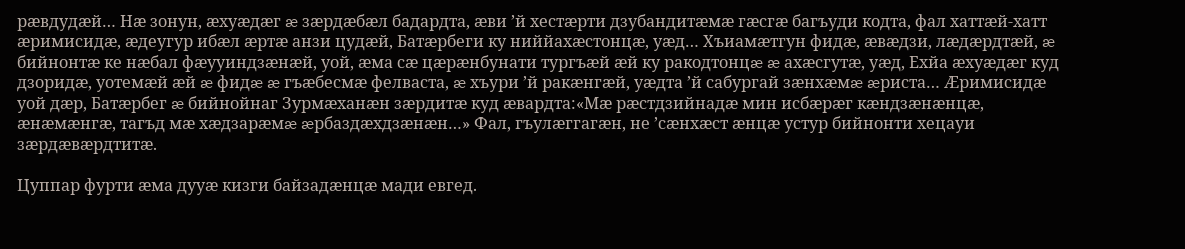рæвдудæй… Нæ зонун, æхуæдæг æ зæрдæбæл бадардта, æви ’й хестæрти дзубандитæмæ гæсгæ багъуди кодта, фал хаттæй-хатт æримисидæ, æдеугур ибæл æртæ анзи цудæй, Батæрбеги ку ниййахæстонцæ, уæд… Хъиамæтгун фидæ, æвæдзи, лæдæрдтæй, æ бийнонтæ ке нæбал фæууиндзæнæй, уой, æма сæ цæрæнбунати тургъæй æй ку ракодтонцæ æ ахæсгутæ, уæд, Ехйа æхуæдæг куд дзоридæ, уотемæй æй æ фидæ æ гъæбесмæ фелваста, æ хъури ’й ракæнгæй, уæдта ’й сабургай зæнхæмæ æриста… Æримисидæ уой дæр, Батæрбег æ бийнойнаг Зурмæханæн зæрдитæ куд æвардта:«Мæ рæстдзийнадæ мин исбæрæг кæндзæнæнцæ, æнæмæнгæ, тагъд мæ хæдзарæмæ æрбаздæхдзæнæн…» Фал, гъулæггагæн, не ’сæнхæст æнцæ устур бийнонти хецауи зæрдæвæрдтитæ.

Цуппар фурти æма дууæ кизги байзадæнцæ мади евгед.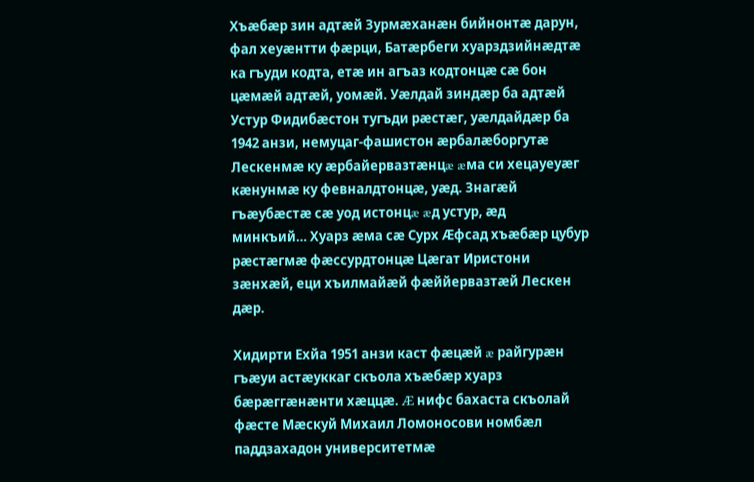Хъæбæр зин адтæй Зурмæханæн бийнонтæ дарун, фал хеуæнтти фæрци, Батæрбеги хуарздзийнæдтæ ка гъуди кодта, етæ ин агъаз кодтонцæ сæ бон цæмæй адтæй, уомæй. Уæлдай зиндæр ба адтæй Устур Фидибæстон тугъди рæстæг, уæлдайдæр ба 1942 анзи, немуцаг-фашистон æрбалæборгутæ Лескенмæ ку æрбайервазтæнцæ æма си хецауеуæг кæнунмæ ку февналдтонцæ, уæд. Знагæй гъæубæстæ сæ уод истонцæ æд устур, æд минкъий… Хуарз æма сæ Сурх Æфсад хъæбæр цубур рæстæгмæ фæссурдтонцæ Цæгат Иристони зæнхæй, еци хъилмайæй фæййервазтæй Лескен дæр.

Хидирти Ехйа 1951 анзи каст фæцæй æ райгурæн гъæуи астæуккаг скъола хъæбæр хуарз бæрæггæнæнти хæццæ. Æ нифс бахаста скъолай фæсте Мæскуй Михаил Ломоносови номбæл паддзахадон университетмæ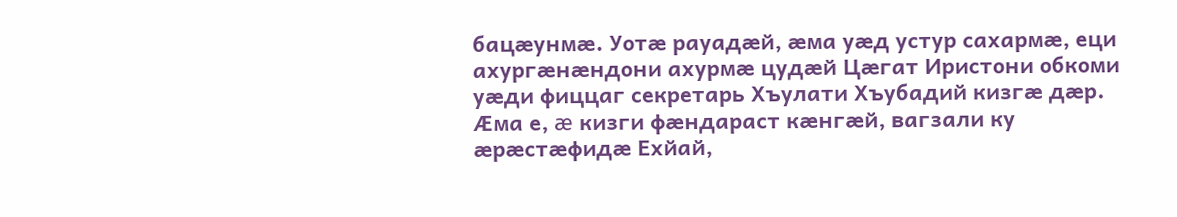бацæунмæ. Уотæ рауадæй, æма уæд устур сахармæ, еци ахургæнæндони ахурмæ цудæй Цæгат Иристони обкоми уæди фиццаг секретарь Хъулати Хъубадий кизгæ дæр. Æма е, æ кизги фæндараст кæнгæй, вагзали ку æрæстæфидæ Ехйай,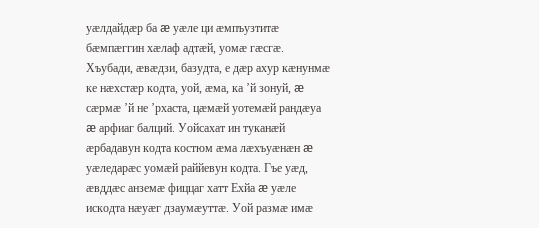уæлдайдæр ба æ уæле ци æмпъузтитæ бæмпæггин хæлаф адтæй, уомæ гæсгæ. Хъубади, æвæдзи, базудта, е дæр ахур кæнунмæ ке нæхстæр кодта, уой, æма, ка ’й зонуй, æ сæрмæ ’й не ’рхаста, цæмæй уотемæй рандæуа æ арфиаг балций. Уойсахат ин туканæй æрбадавун кодта костюм æма лæхъуæнæн æ уæледарæс уомæй раййевун кодта. Гъе уæд, æвддæс анземæ фиццаг хатт Ехйа æ уæле искодта нæуæг дзаумæуттæ. Уой размæ имæ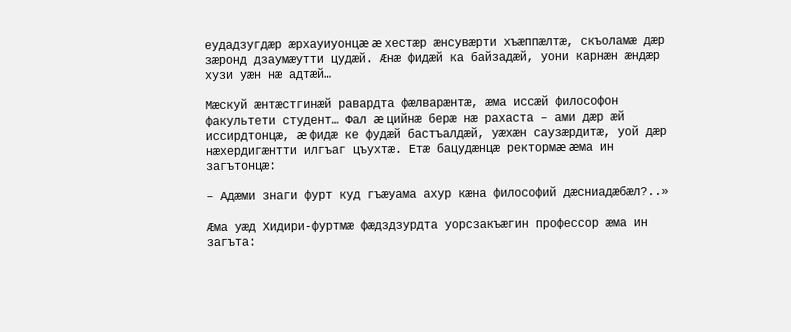еудадзугдæр æрхауиуонцæ æ хестæр æнсувæрти хъæппæлтæ, скъоламæ дæр зæронд дзаумæутти цудæй. Æнæ фидæй ка байзадæй, уони карнæн æндæр хузи уæн нæ адтæй…

Мæскуй æнтæстгинæй равардта фæлварæнтæ, æма иссæй философон факультети студент… Фал æ цийнæ берæ нæ рахаста – ами дæр æй иссирдтонцæ, æ фидæ ке фудæй бастъалдæй, уæхæн саузæрдитæ, уой дæр нæхердигæнтти илгъаг цъухтæ. Етæ бацудæнцæ ректормæ æма ин загътонцæ:

– Адæми знаги фурт куд гъæуама ахур кæна философий дæсниадæбæл?..»

Æма уæд Хидири-фуртмæ фæдздзурдта уорсзакъæгин профессор æма ин загъта: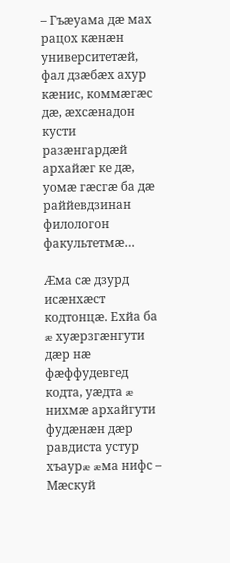– Гъæуама дæ мах рацох кæнæн университетæй, фал дзæбæх ахур кæнис, коммæгæс дæ, æхсæнадон кусти разæнгардæй архайæг ке дæ, уомæ гæсгæ ба дæ раййевдзинан филологон факультетмæ…

Æма сæ дзурд исæнхæст кодтонцæ. Ехйа ба æ хуæрзгæнгути дæр нæ фæффудевгед кодта, уæдта æ нихмæ архайгути фудæнæн дæр равдиста устур хъаурæ æма нифс – Мæскуй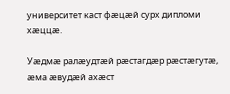университет каст фæцæй сурх дипломи хæццæ.

Уæдмæ ралæудтæй рæстагдæр рæстæгутæ, æма æвудæй ахæст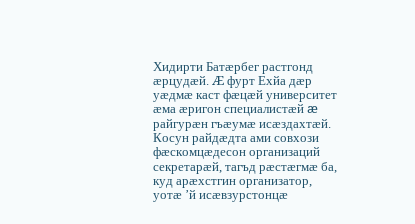Хидирти Батæрбег растгонд æрцудæй. Æ фурт Ехйа дæр уæдмæ каст фæцæй университет æма æригон специалистæй æ райгурæн гъæумæ исæздахтæй. Косун райдæдта ами совхози фæскомцæдесон организаций секретарæй, тагъд рæстæгмæ ба, куд арæхстгин организатор, уотæ ’й исæвзурстонцæ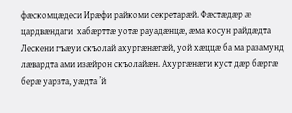фæскомцæдеси Ирæфи райкоми секретарæй. Фæстæдæр æ цардвæндаги  хабæрттæ уотæ рауадæнцæ, æма косун райдæдта Лескени гъæуи скъолай ахургæнæгæй, уой хæццæ ба ма разамунд лæвардта ами изæйрон скъолайæн. Ахургæнæги куст дæр бæргæ берæ уарзта, уæдта ’й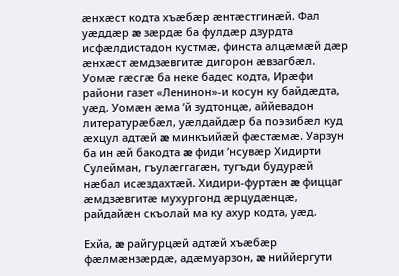æнхæст кодта хъæбæр æнтæстгинæй. Фал уæддæр æ зæрдæ ба фулдæр дзурдта исфæлдистадон кустмæ, финста алцæмæй дæр æнхæст æмдзæвгитæ дигорон æвзагбæл. Уомæ гæсгæ ба неке бадес кодта, Ирæфи райони газет «Ленинон»-и косун ку байдæдта, уæд. Уомæн æма ’й зудтонцæ, аййевадон литературæбæл, уæлдайдæр ба поэзибæл куд æхцул адтæй æ минкъийæй фæстæмæ. Уарзун ба ин æй бакодта æ фиди ’нсувæр Хидирти Сулейман, гъулæггагæн, тугъди будурæй нæбал исæздахтæй. Хидири-фуртæн æ фиццаг æмдзæвгитæ мухургонд æрцудæнцæ, райдайæн скъолай ма ку ахур кодта, уæд.

Ехйа, æ райгурцæй адтæй хъæбæр фæлмæнзæрдæ, адæмуарзон, æ ниййергути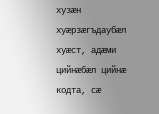хузæн хуæрзæгъдаубæл хуæст, адæми цийнæбæл цийнæ кодта, сæ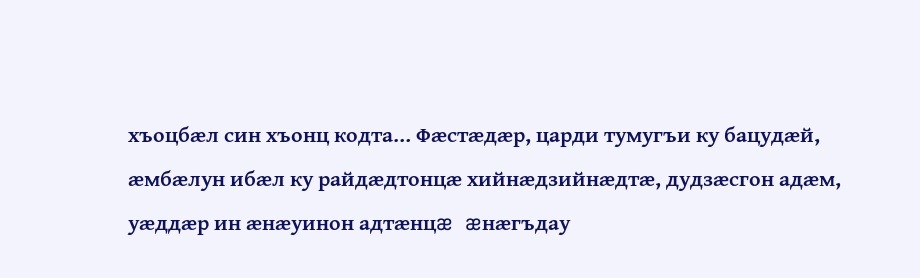хъоцбæл син хъонц кодта… Фæстæдæр, царди тумугъи ку бацудæй, æмбæлун ибæл ку райдæдтонцæ хийнæдзийнæдтæ, дудзæсгон адæм, уæддæр ин æнæуинон адтæнцæ  æнæгъдау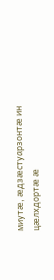миутæ, æдзæстуарзонтæ ин цæлхдортæ æ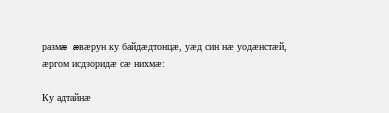размæ æвæрун ку байдæдтонцæ, уæд син нæ уодæнстæй, æргом исдзоридæ сæ нихмæ:

Ку адтайнæ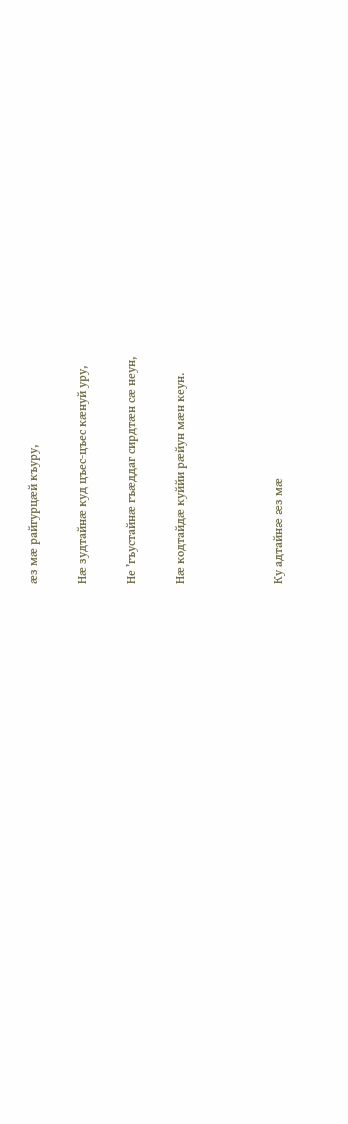æз мæ райгурцæй къуру,

Нæ зудтайнæ куд цъес-цъес кæнуй уру,

Не ’гъустайнæ гъæддаг сирдтæн сæ неун,

Нæ кодтайдæ куййи рæйун мæн кеун.



Ку адтайнæ æз мæ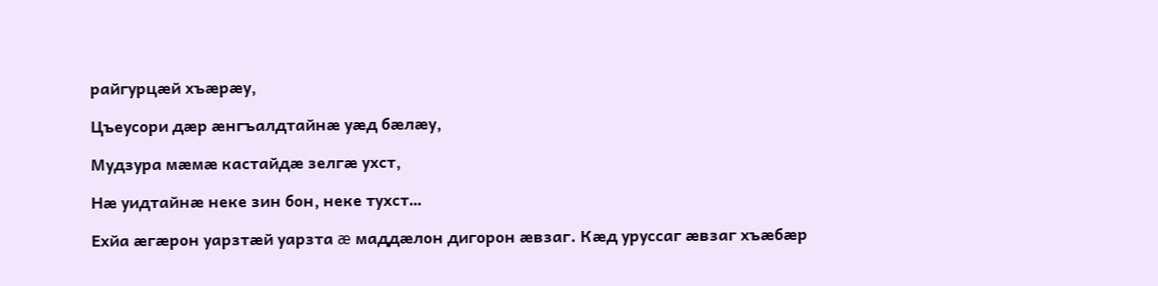райгурцæй хъæрæу,

Цъеусори дæр æнгъалдтайнæ уæд бæлæу,

Мудзура мæмæ кастайдæ зелгæ ухст,

Нæ уидтайнæ неке зин бон, неке тухст…

Ехйа æгæрон уарзтæй уарзта æ маддæлон дигорон æвзаг. Кæд уруссаг æвзаг хъæбæр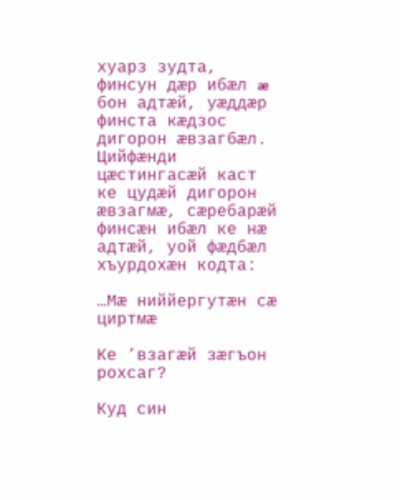хуарз зудта, финсун дæр ибæл æ бон адтæй, уæддæр финста кæдзос дигорон æвзагбæл. Цийфæнди цæстингасæй каст ке цудæй дигорон æвзагмæ, сæребарæй финсæн ибæл ке нæ адтæй, уой фæдбæл хъурдохæн кодта:

…Мæ ниййергутæн сæ циртмæ

Ке ’взагæй зæгъон рохсаг?

Куд син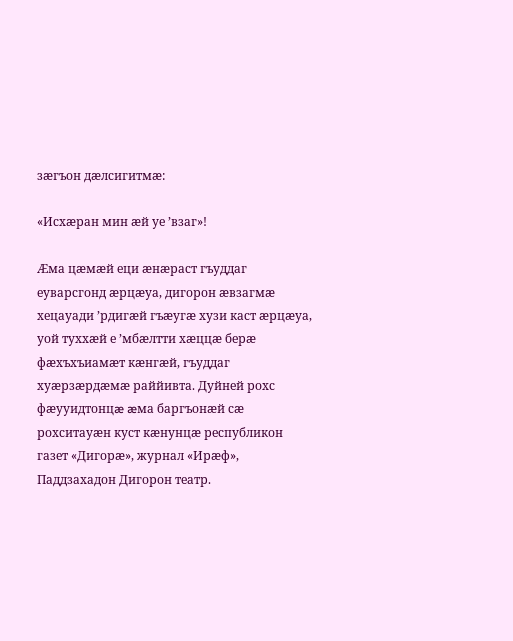зæгъон дæлсигитмæ:

«Исхæран мин æй уе ’взаг»!

Æма цæмæй еци æнæраст гъуддаг еуварсгонд æрцæуа, дигорон æвзагмæ хецауади ’рдигæй гъæугæ хузи каст æрцæуа, уой туххæй е ’мбæлтти хæццæ берæ фæхъхъиамæт кæнгæй, гъуддаг хуæрзæрдæмæ раййивта. Дуйней рохс фæууидтонцæ æма баргъонæй сæ рохситауæн куст кæнунцæ республикон газет «Дигорæ», журнал «Ирæф», Паддзахадон Дигорон театр.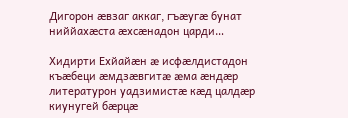Дигорон æвзаг аккаг, гъæугæ бунат ниййахæста æхсæнадон царди…

Хидирти Ехйайæн æ исфæлдистадон къæбеци æмдзæвгитæ æма æндæр литературон уадзимистæ кæд цалдæр киунугей бæрцæ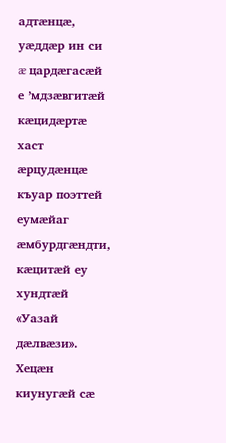адтæнцæ, уæддæр ин си æ цардæгасæй е ’мдзæвгитæй кæцидæртæ хаст æрцудæнцæ къуар поэттей еумæйаг æмбурдгæндти, кæцитæй еу хундтæй «Уазай дæлвæзи». Хецæн киунугæй сæ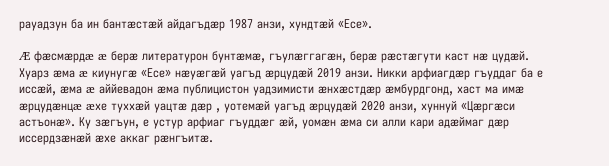рауадзун ба ин бантæстæй айдагъдæр 1987 анзи, хундтæй «Есе».

Æ фæсмæрдæ æ берæ литературон бунтæмæ, гъулæггагæн, берæ рæстæгути каст нæ цудæй. Хуарз æма æ киунугæ «Есе» нæуæгæй уагъд æрцудæй 2019 анзи. Никки арфиагдæр гъуддаг ба е иссæй, æма æ аййевадон æма публицистон уадзимисти æнхæстдæр æмбурдгонд, хаст ма имæ æрцудæнцæ æхе туххæй уацтæ дæр , уотемæй уагъд æрцудæй 2020 анзи, хуннуй «Цæргæси астъонæ». Ку зæгъун, е устур арфиаг гъуддæг æй, уомæн æма си алли кари адæймаг дæр иссердзæнæй æхе аккаг рæнгъитæ.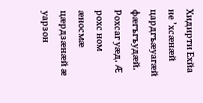Хидирти Ехйа не ’хсæнæй цардгъæуагæй фæгъгъудæй. Рохсаг уæд. Æ рохс ном æносмæ цæрдзæнæй æ уарзон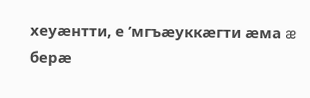хеуæнтти, е ’мгъæуккæгти æма æ берæ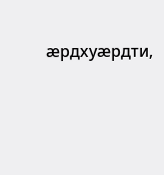æрдхуæрдти,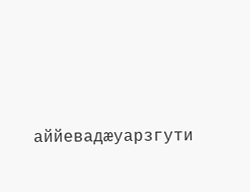аййевадæуарзгути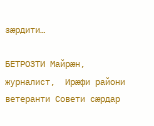зæрдити…

БЕТРОЗТИ Майрæн, журналист,  Ирæфи райони ветеранти Совети сæрдар